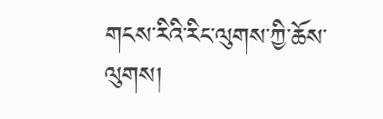གངས་རིའི་རིང་ལུགས་ཀྱི་ཆོས་ལུགས།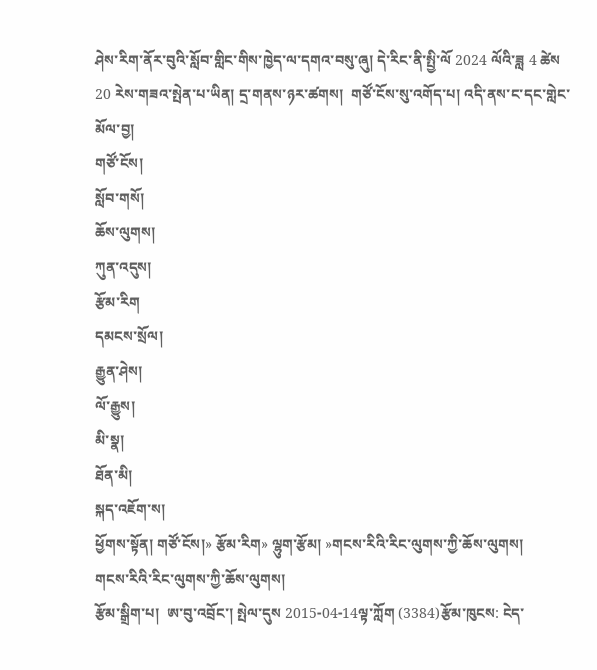ཤེས་རིག་ནོར་བུའི་སློབ་གླིང་གིས་ཁྱེད་ལ་དགའ་བསུ་ཞུ། དེ་རིང་ནི་སྤྱི་ལོ 2024 ལོའི་ཟླ 4 ཚེས 20 རེས་གཟའ་སྤེན་པ་ཡིན། དྲ་གནས་ཉར་ཚགས།  གཙོ་ངོས་སུ་འགོད་པ། འདི་ནས་ང་དང་གླེང་མོལ་བྱ།
གཙོ་ངོས།
སློབ་གསོ།
ཆོས་ལུགས།
ཀུན་འདུས།
རྩོམ་རིག
དམངས་སྲོལ།
རྒྱུན་ཤེས།
ལོ་རྒྱུས།
མི་སྣ།
ཐོན་མི།
སྐད་འཇོག་ས།
ཕྱོགས་སྟོན། གཙོ་ངོས།» རྩོམ་རིག» ལྷུག་རྩོམ། »གངས་རིའི་རིང་ལུགས་ཀྱི་ཆོས་ལུགས།
གངས་རིའི་རིང་ལུགས་ཀྱི་ཆོས་ལུགས།
རྩོམ་སྒྲིག་པ།  ཨ་བུ་འབྲོང་། སྤེལ་དུས 2015-04-14ལྟ་ཀློག (3384)རྩོམ་ཁུངས: ངེད་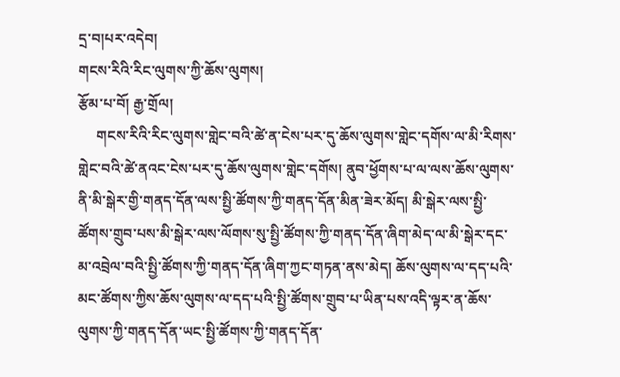དྲ་བ།པར་འདེབ།
གངས་རིའི་རིང་ལུགས་ཀྱི་ཆོས་ལུགས།
རྩོམ་པ་བོ། རྒྱ་གྲོལ།
     གངས་རིའི་རིང་ལུགས་གླེང་བའི་ཚེ་ན་ངེས་པར་དུ་ཆོས་ལུགས་གླེང་དགོས་ལ་མི་རིགས་གླེང་བའི་ཚེ་ནའང་ངེས་པར་དུ་ཆོས་ལུགས་གླེང་དགོས། ནུབ་ཕྱོགས་པ་ལ་ལས་ཆོས་ལུགས་ནི་མི་སྒེར་གྱི་གནད་དོན་ལས་སྤྱི་ཚོགས་ཀྱི་གནད་དོན་མིན་ཟེར་མོད། མི་སྒེར་ལས་སྤྱི་ཚོགས་གྲུབ་པས་མི་སྒེར་ལས་ལོགས་སུ་སྤྱི་ཚོགས་ཀྱི་གནད་དོན་ཞིག་མེད་ལ་མི་སྒེར་དང་མ་འབྲེལ་བའི་སྤྱི་ཚོགས་ཀྱི་གནད་དོན་ཞིག་ཀྱང་གཏན་ནས་མེད། ཆོས་ལུགས་ལ་དད་པའི་མང་ཚོགས་ཀྱིས་ཆོས་ལུགས་ལ་དད་པའི་སྤྱི་ཚོགས་གྲུབ་པ་ཡིན་པས་འདི་ལྟར་ན་ཆོས་ལུགས་ཀྱི་གནད་དོན་ཡང་སྤྱི་ཚོགས་ཀྱི་གནད་དོན་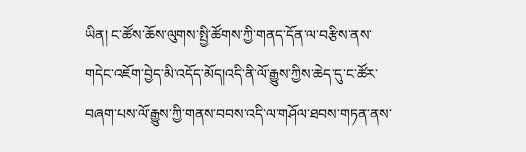ཡིན། ང་ཚོས་ཆོས་ལུགས་སྤྱི་ཚོགས་ཀྱི་གནད་དོན་ལ་བརྩིས་ནས་གདེང་འཇོག་བྱེད་མི་འདོད་མོད།འདི་ནི་ལོ་རྒྱུས་ཀྱིས་ཆེད་དུ་ང་ཚོར་བཞག་པས་ལོ་རྒྱུས་ཀྱི་གནས་བབས་འདི་ལ་གཤོལ་ཐབས་གཏན་ནས་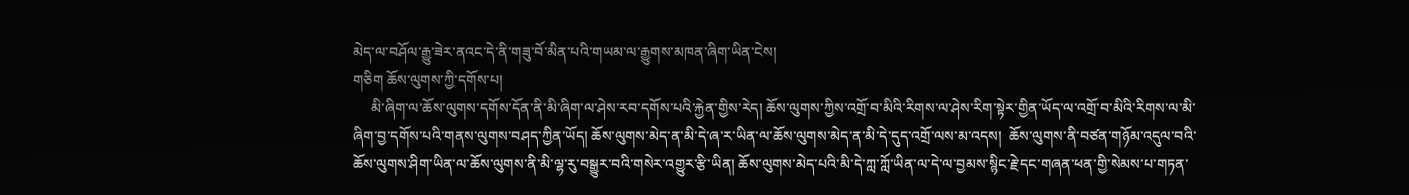མེད་ལ་བཤོལ་རྒྱུ་ཟེར་ནའང་དེ་ནི་གཟུ་བོ་མིན་པའི་གཡམ་ལ་རྒྱུགས་མཁན་ཞིག་ཡིན་ངེས།
གཅིག ཆོས་ལུགས་ཀྱི་དགོས་པ།
     མི་ཞིག་ལ་ཆོས་ལུགས་དགོས་དོན་ནི་མི་ཞིག་ལ་ཤེས་རབ་དགོས་པའི་རྐྱེན་གྱིས་རེད། ཆོས་ལུགས་ཀྱིས་འགྲོ་བ་མིའི་རིགས་ལ་ཤེས་རིག་སྟེར་གྱིན་ཡོད་ལ་འགྲོ་བ་མིའི་རིགས་ལ་མི་ཞིག་བྱ་དགོས་པའི་གནས་ལུགས་བཤད་ཀྱིན་ཡོད། ཆོས་ལུགས་མེད་ན་མི་དེ་ཞ་ར་ཡིན་ལ་ཆོས་ལུགས་མེད་ན་མི་དེ་དུད་འགྲོ་ལས་མ་འདས།  ཆོས་ལུགས་ནི་བཙན་གཉོམ་འདུལ་བའི་ཆོས་ལུགས་ཤིག་ཡིན་ལ་ཆོས་ལུགས་ནི་མི་ལྷ་རུ་བསྒྱུར་བའི་གསེར་འགྱུར་རྩི་ཡིན། ཆོས་ལུགས་མེད་པའི་མི་དེ་ཀླ་ཀློ་ཡིན་ལ་དེ་ལ་བྱམས་སྙིང་རྗེ་དང་གཞན་ཕན་གྱི་སེམས་པ་གཏན་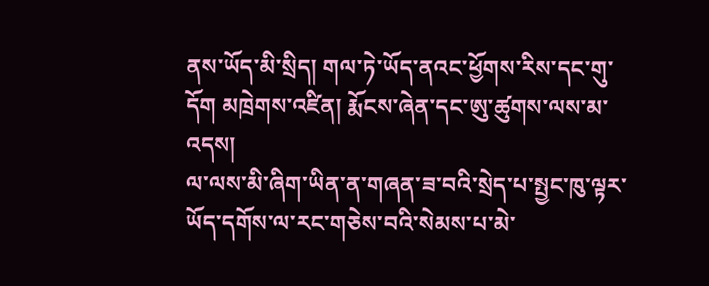ནས་ཡོད་མི་སྲིད། གལ་ཏེ་ཡོད་ནའང་ཕྱོགས་རིས་དང་གུ་དོག མཁྲེགས་འཛིན། རྨོངས་ཞེན་དང་ཨུ་ཚུགས་ལས་མ་འདས།
ལ་ལས་མི་ཞིག་ཡིན་ན་གཞན་ཟ་བའི་སྲེད་པ་སྤྱང་ཁུ་ལྟར་ཡོད་དགོས་ལ་རང་གཅེས་བའི་སེམས་པ་མེ་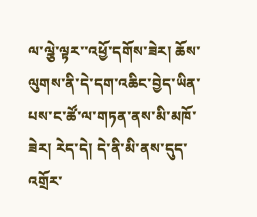ལ་ལྕེ་ལྟར་་འཕྱོ་དགོས་ཟེར། ཆོས་ལུགས་ནི་དེ་དག་འཆིང་བྱེད་ཡིན་པས་ང་ཚོ་ལ་གཏན་ནས་མི་མཁོ་ཟེར། རེད་དེ། དེ་ནི་མི་ནས་དུད་འགྲོར་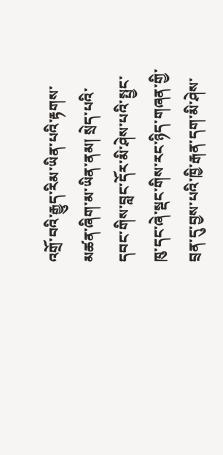འགྲོ་བའི་རྒྱུད་རིམ་ཡིན་པའི་རྟགས་མཚན་ཞིག་མ་ཡིན་ནམ། སྲེད་པའི་དབང་གིས་བླང་དོར་མི་ཤེས་པའི་སྤྱང་ཁུ་དང་ཞེ་སྡང་གིས་རང་ཉིད་གཞན་གྱི་བྲན་དུ་བྱས་པའི་ཁྱི་རྒན་དག་མི་ཤེས་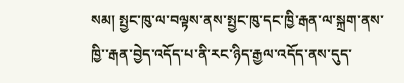སམ། སྤྱང་ཁུ་ལ་བལྟས་ནས་སྤྱང་ཁུ་དང་ཁྱི་རྒན་ལ་སྐྲག་ནས་ཁྱི་་རྒན་བྱེད་འདོད་པ་ནི་རང་ཉིད་རྒྱལ་འདོད་ནས་དུད་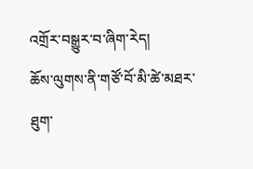འགྲོར་བསྒྱུར་བ་ཞིག་རེད།
ཆོས་ལུགས་ནི་གཙོ་བོ་མི་ཚེ་མཐར་ཐུག་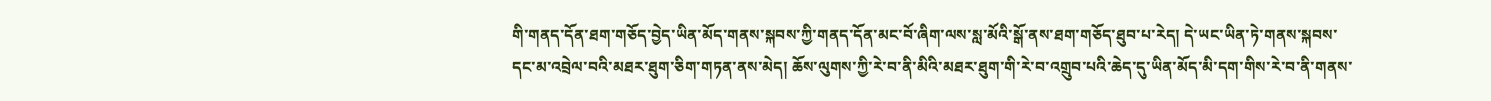གི་གནད་དོན་ཐག་གཅོད་བྱེད་ཡིན་མོད་གནས་སྐབས་ཀྱི་གནད་དོན་མང་བོ་ཞིག་ལས་སླ་མོའི་སྒོ་ནས་ཐག་གཅོད་ཐུབ་པ་རེད། དེ་ཡང་ཡིན་ཏེ་གནས་སྐབས་དང་མ་འབྲེལ་བའི་མཐར་ཐུག་ཅིག་གཏན་ནས་མེད། ཆོས་ལུགས་ཀྱི་རེ་བ་ནི་མིའི་མཐར་ཐུག་གི་རེ་བ་འགྲུབ་པའི་ཆེད་དུ་ཡིན་མོད་མི་དག་གིས་རེ་བ་ནི་གནས་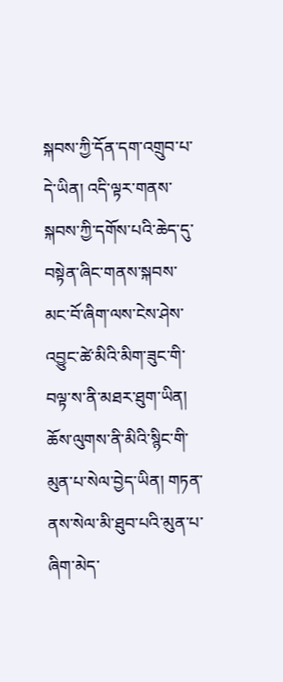སྐབས་ཀྱི་དོན་དག་འགྲུབ་པ་དེ་ཡིན། འདི་ལྟར་གནས་སྐབས་ཀྱི་དགོས་པའི་ཆེད་དུ་བསྟེན་ཞིང་གནས་སྐབས་མང་བོ་ཞིག་ལས་ངེས་ཤེས་འབྱུང་ཚེ་མིའི་མིག་ཟུང་གི་བལྟ་ས་ནི་མཐར་ཐུག་ཡིན། ཆོས་ལུགས་ནི་མིའི་སྙིང་གི་མུན་པ་སེལ་བྱེད་ཡིན། གཏན་ནས་སེལ་མི་ཐུབ་པའི་མུན་པ་ཞིག་མེད་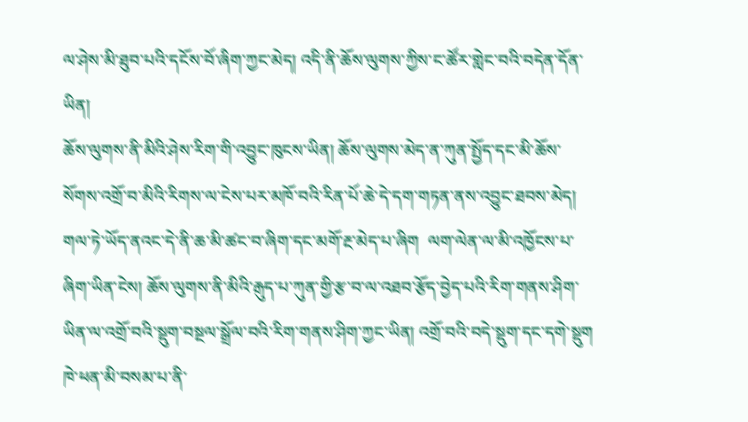ལ་ཤེས་མི་ཐུབ་པའི་དངོས་བོ་ཞིག་ཀྱང་མེད། འདི་ནི་ཆོས་ལུགས་ཀྱིས་ང་ཚོར་གླེང་བའི་བདེན་དོན་ཡིན།
ཆོས་ལུགས་ནི་མིའི་ཤེས་རིག་གི་འབྱུང་ཁུངས་ཡིན། ཆོས་ལུགས་མེད་ན་ཀུན་སྤྱོད་དང་མི་ཆོས་སོགས་འགྲོ་བ་མིའི་རིགས་ལ་ངེས་པར་མཁོ་བའི་རིན་པོ་ཆེ་དེ་དག་གཏན་ནས་འབྱུང་ཐབས་མེད། གལ་ཏེ་ཡོད་ནའང་དེ་ནི་ཆ་མི་ཚང་བ་ཞིག་དང་མགོ་རྔ་མེད་པ་ཞིག  ལག་ལེན་ལ་མི་འཁྱོངས་པ་ཞིག་ཡིན་ངེས། ཆོས་ལུགས་ནི་མིའི་རྒུད་པ་ཀུན་གྱི་རྩ་བ་ལ་འཐབ་རྩོད་བྱེད་པའི་རིག་གནས་ཤིག་ཡིན་ལ་འགྲོ་བའི་སྡུག་བསྔལ་སྒྲོལ་བའི་རིག་གནས་ཤིག་ཀྱང་ཡིན། འགྲོ་བའི་བདེ་སྡུག་དང་དགེ་སྡུག ཁེ་ཕན་མི་བསམ་པ་ནི་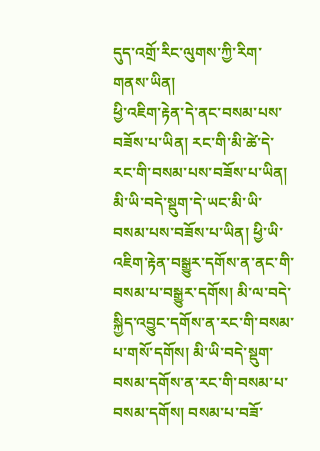དུད་འགྲོ་རིང་ལུགས་ཀྱི་རིག་གནས་ཡིན།
ཕྱི་འཇིག་རྟེན་དེ་ནང་བསམ་པས་བཟོས་པ་ཡིན། རང་གི་མི་ཚེ་དེ་རང་གི་བསམ་པས་བཟོས་པ་ཡིན། མི་ཡི་བདེ་སྡུག་དེ་ཡང་མི་ཡི་བསམ་པས་བཟོས་པ་ཡིན། ཕྱི་ཡི་འཇིག་རྟེན་བསྒྱུར་དགོས་ན་ནང་གི་བསམ་པ་བསྒྱུར་དགོས། མི་ལ་བདེ་སྐྱིད་འབྱུང་དགོས་ན་རང་གི་བསམ་པ་གསོ་དགོས། མི་ཡི་བདེ་སྡུག་བསམ་དགོས་ན་རང་གི་བསམ་པ་བསམ་དགོས། བསམ་པ་བཟོ་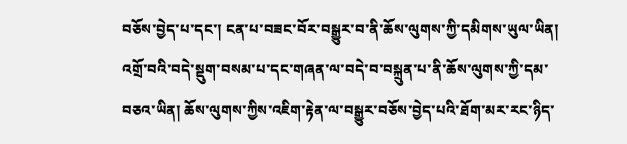བཅོས་བྱེད་པ་དང་། ངན་པ་བཟང་བོར་བསྒྱུར་བ་ནི་ཆོས་ལུགས་ཀྱི་དམིགས་ཡུལ་ཡིན། འགྲོ་བའི་བདེ་སྡུག་བསམ་པ་དང་གཞན་ལ་བདེ་བ་བསྐྲུན་པ་ནི་ཆོས་ལུགས་ཀྱི་དམ་བཅའ་ཡིན། ཆོས་ལུགས་ཀྱིས་འཇིག་རྟེན་ལ་བསྒྱུར་བཅོས་བྱེད་པའི་ཐོག་མར་རང་ཉིད་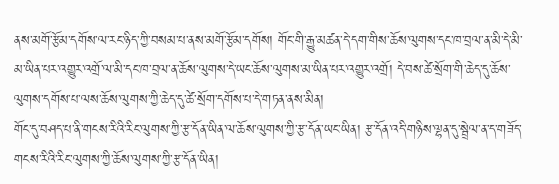ནས་མགོ་རྩོམ་དགོས་ལ་རང་ཉིད་ཀྱི་བསམ་པ་ནས་མགོ་རྩོམ་དགོས། གོང་གི་རྒྱུ་མཚན་དེ་དག་གིས་ཆོས་ལུགས་དང་ཁ་བྲལ་ན་མི་དེ་མི་མ་ཡིན་པར་འགྱུར་འགྲོ་ལ་མི་དང་ཁ་བྲལ་ན་ཆོས་ལུགས་དེ་ཡང་ཆོས་ལུགས་མ་ཡིན་པར་འགྱུར་འགྲོ། དེ་བས་ཚེ་སྲོག་གི་ཆེད་དུ་ཆོས་ལུགས་དགོས་པ་ལས་ཆོས་ལུགས་ཀྱི་ཆེད་དུ་ཚེ་སྲོག་དགོས་པ་དེ་གཏན་ནས་མིན།
གོང་དུ་བཤད་པ་ནི་གངས་རིའི་རིང་ལུགས་ཀྱི་རྩ་དོན་ཡིན་ལ་ཆོས་ལུགས་ཀྱི་རྩ་དོན་ཡང་ཡིན། རྩ་དོན་འདི་གཉིས་ལྷན་དུ་སྦྲེལ་ན་ད་གཟོད་གངས་རིའི་རིང་ལུགས་ཀྱི་ཆོས་ལུགས་ཀྱི་རྩ་དོན་ཡིན།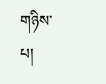གཉིས་པ།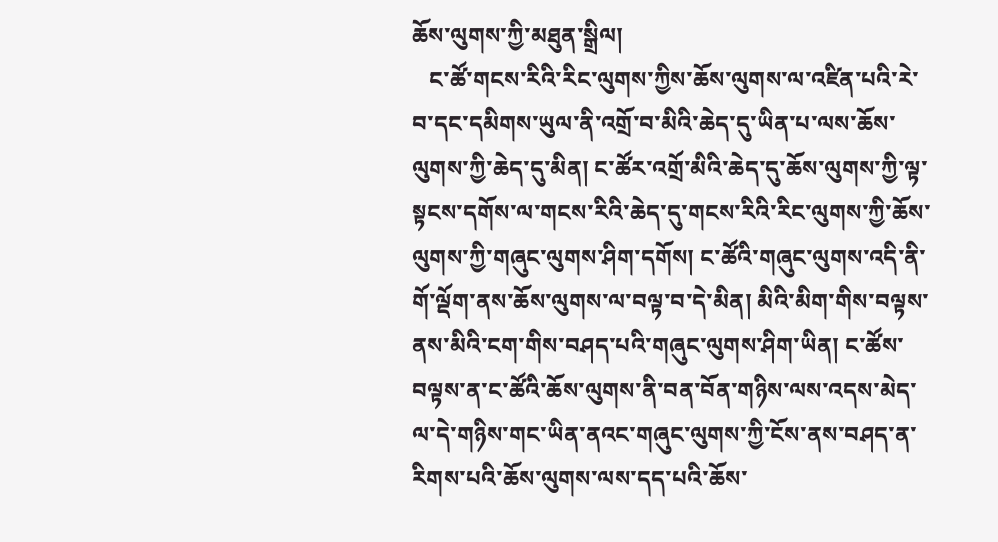ཆོས་ལུགས་ཀྱི་མཐུན་སྒྲིལ།
   ང་ཚོ་གངས་རིའི་རིང་ལུགས་ཀྱིས་ཆོས་ལུགས་ལ་འཛིན་པའི་རེ་བ་དང་དམིགས་ཡུལ་ནི་འགྲོ་བ་མིའི་ཆེད་དུ་ཡིན་པ་ལས་ཆོས་ལུགས་ཀྱི་ཆེད་དུ་མིན། ང་ཚོར་འགྲོ་མིའི་ཆེད་དུ་ཆོས་ལུགས་ཀྱི་ལྟ་སྟངས་དགོས་ལ་གངས་རིའི་ཆེད་དུ་གངས་རིའི་རིང་ལུགས་ཀྱི་ཆོས་ལུགས་ཀྱི་གཞུང་ལུགས་ཤིག་དགོས། ང་ཚོའི་གཞུང་ལུགས་འདི་ནི་གོ་ལྡོག་ནས་ཆོས་ལུགས་ལ་བལྟ་བ་དེ་མིན། མིའི་མིག་གིས་བལྟས་ནས་མིའི་ངག་གིས་བཤད་པའི་གཞུང་ལུགས་ཤིག་ཡིན། ང་ཚོས་བལྟས་ན་ང་ཚོའི་ཆོས་ལུགས་ནི་བན་བོན་གཉིས་ལས་འདས་མེད་ལ་དེ་གཉིས་གང་ཡིན་ནའང་གཞུང་ལུགས་ཀྱི་ངོས་ནས་བཤད་ན་རིགས་པའི་ཆོས་ལུགས་ལས་དད་པའི་ཆོས་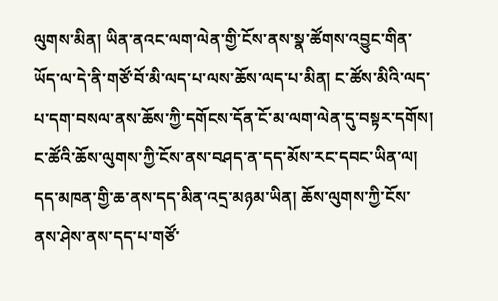ལུགས་མིན། ཡིན་ནའང་ལག་ལེན་གྱི་ངོས་ནས་སྣ་ཚོགས་འབྱུང་གིན་ཡོད་ལ་དེ་ནི་གཙོ་བོ་མི་ལད་པ་ལས་ཆོས་ལད་པ་མིན། ང་ཚོས་མིའི་ལད་པ་དག་བསལ་ནས་ཆོས་ཀྱི་དགོངས་དོན་ངོ་མ་ལག་ལེན་དུ་བསྟར་དགོས། ང་ཚོའི་ཆོས་ལུགས་ཀྱི་ངོས་ནས་བཤད་ན་དད་མོས་རང་དབང་ཡིན་ལ། དད་མཁན་གྱི་ཆ་ནས་དད་མིན་འདྲ་མཉམ་ཡིན། ཆོས་ལུགས་ཀྱི་ངོས་ནས་ཤེས་ནས་དད་པ་གཙོ་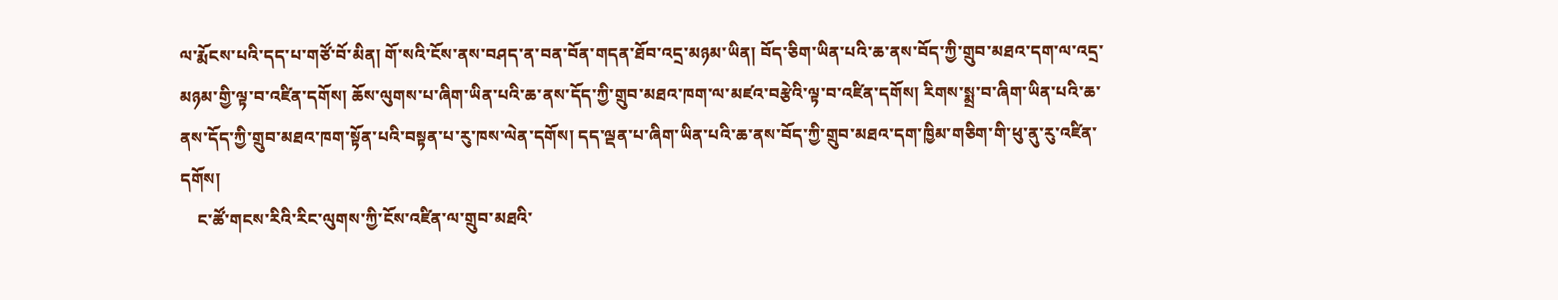ལ་རྨོངས་པའི་དད་པ་གཙོ་བོ་མིན། གོ་སའི་ངོས་ནས་བཤད་ན་བན་བོན་གདན་ཐོབ་འདྲ་མཉམ་ཡིན། བོད་ཅིག་ཡིན་པའི་ཆ་ནས་བོད་ཀྱི་གྲུབ་མཐའ་དག་ལ་འདྲ་མཉམ་གྱི་ལྟ་བ་འཛིན་དགོས། ཆོས་ལུགས་པ་ཞིག་ཡིན་པའི་ཆ་ནས་དོད་ཀྱི་གྲུབ་མཐའ་ཁག་ལ་མཛའ་བརྩེའི་ལྟ་བ་འཛིན་དགོས། རིགས་སྨྲ་བ་ཞིག་ཡིན་པའི་ཆ་ནས་དོད་ཀྱི་གྲུབ་མཐའ་ཁག་སྟོན་པའི་བསྟན་པ་རུ་ཁས་ལེན་དགོས། དད་ལྡན་པ་ཞིག་ཡིན་པའི་ཆ་ནས་བོད་ཀྱི་གྲུབ་མཐའ་དག་ཁྱིམ་གཅིག་གི་ཕུ་ནུ་རུ་འཛིན་དགོས།
    ང་ཚོ་གངས་རིའི་རིང་ལུགས་ཀྱི་ངོས་འཛིན་ལ་གྲུབ་མཐའི་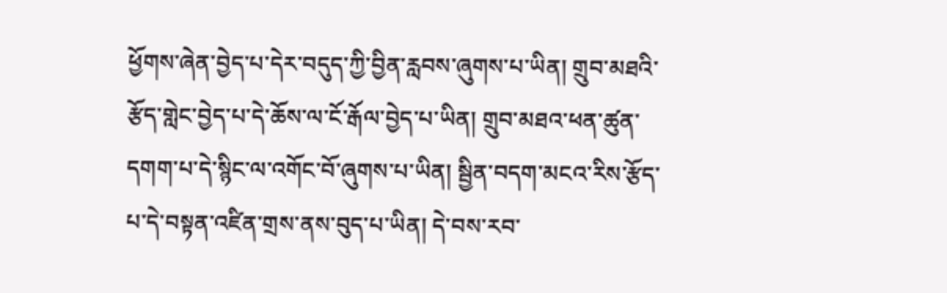ཕྱོགས་ཞེན་བྱེད་པ་དེར་བདུད་ཀྱི་བྱིན་རླབས་ཞུགས་པ་ཡིན། གྲུབ་མཐའི་རྩོད་གླེང་བྱེད་པ་དེ་ཆོས་ལ་ངོ་རྒོལ་བྱེད་པ་ཡིན། གྲུབ་མཐའ་ཕན་ཚུན་དགག་པ་དེ་སྙིང་ལ་འགོང་བོ་ཞུགས་པ་ཡིན། སྦྱིན་བདག་མངའ་རིས་རྩོད་པ་དེ་བསྟན་འཛིན་གྲས་ནས་བུད་པ་ཡིན། དེ་བས་རབ་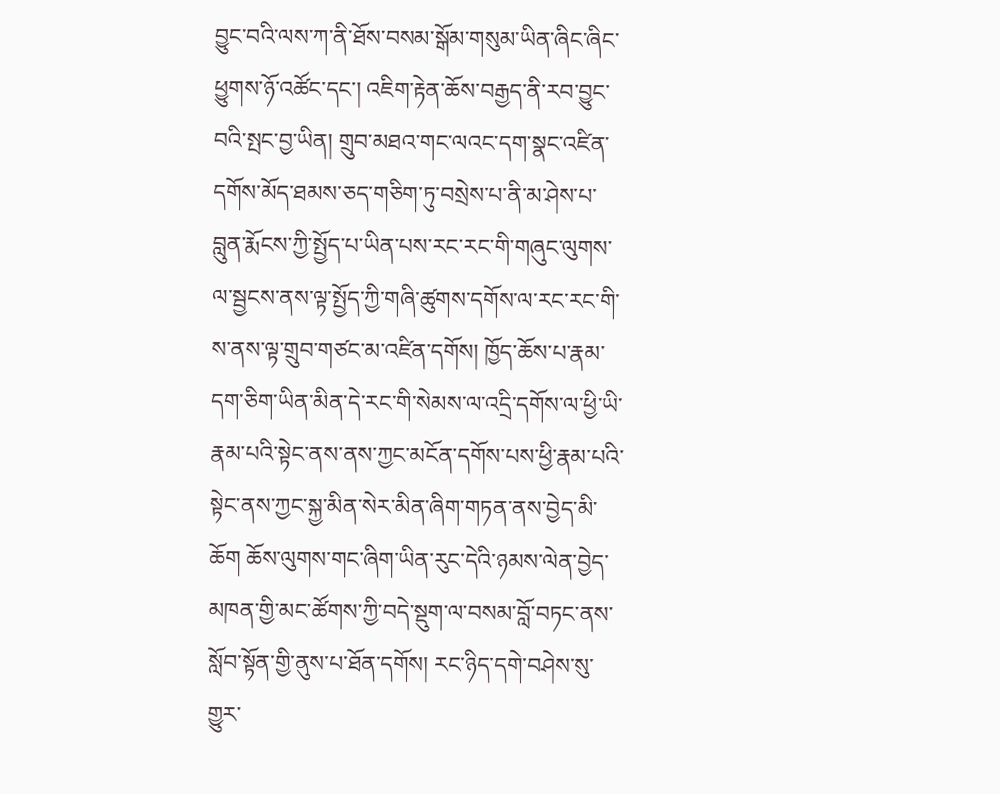བྱུང་བའི་ལས་ཀ་ནི་ཐོས་བསམ་སྒོམ་གསུམ་ཡིན་ཞིང་ཞིང་ཕྱུགས་ཉོ་འཚོང་དང་། འཇིག་རྟེན་ཆོས་བརྒྱད་ནི་རབ་བྱུང་བའི་སྤང་བྱ་ཡིན། གྲུབ་མཐའ་གང་ལའང་དག་སྣང་འཛིན་དགོས་མོད་ཐམས་ཅད་གཅིག་ཏུ་བསྲེས་པ་ནི་མ་ཤེས་པ་བླུན་རྨོངས་ཀྱི་སྤྱོད་པ་ཡིན་པས་རང་རང་གི་གཞུང་ལུགས་ལ་སྦྱངས་ནས་ལྟ་སྤྱོད་ཀྱི་གཞི་ཚུགས་དགོས་ལ་རང་རང་གི་ས་ནས་ལྟ་གྲུབ་གཙང་མ་འཛིན་དགོས། ཁྱོད་ཆོས་པ་རྣམ་དག་ཅིག་ཡིན་མིན་དེ་རང་གི་སེམས་ལ་འདྲི་དགོས་ལ་ཕྱི་ཡི་རྣམ་པའི་སྟེང་ནས་ནས་ཀྱང་མངོན་དགོས་པས་ཕྱི་རྣམ་པའི་སྟེང་ནས་ཀྱང་སྐྱ་མིན་སེར་མིན་ཞིག་གཏན་ནས་བྱེད་མི་ཆོག ཆོས་ལུགས་གང་ཞིག་ཡིན་རུང་དེའི་ཉམས་ལེན་བྱེད་མཁན་གྱི་མང་ཚོགས་ཀྱི་བདེ་སྡུག་ལ་བསམ་བློ་བཏང་ནས་སློབ་སྟོན་གྱི་ནུས་པ་ཐོན་དགོས། རང་ཉིད་དགེ་བཤེས་སུ་གྱུར་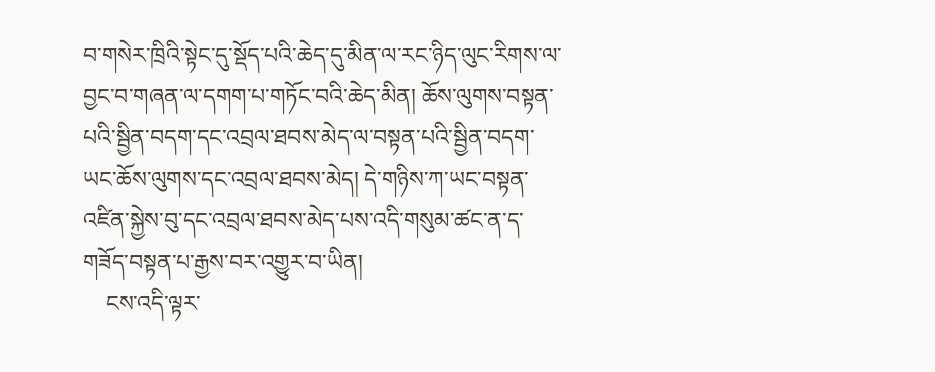བ་གསེར་ཁྲིའི་སྟེང་དུ་སྡོད་པའི་ཆེད་དུ་མིན་ལ་རང་ཉིད་ལུང་རིགས་ལ་བྱང་བ་གཞན་ལ་དགག་པ་གཏོང་བའི་ཆེད་མིན། ཆོས་ལུགས་བསྟན་པའི་སྦྱིན་བདག་དང་འབྲལ་ཐབས་མེད་ལ་བསྟན་པའི་སྦྱིན་བདག་ཡང་ཆོས་ལུགས་དང་འབྲལ་ཐབས་མེད། དེ་གཉིས་ཀ་ཡང་བསྟན་འཛིན་སྐྱེས་བུ་དང་འབྲལ་ཐབས་མེད་པས་འདི་གསུམ་ཚང་ན་ད་གཟོད་བསྟན་པ་རྒྱས་བར་འགྱུར་བ་ཡིན།
    ངས་འདི་ལྟར་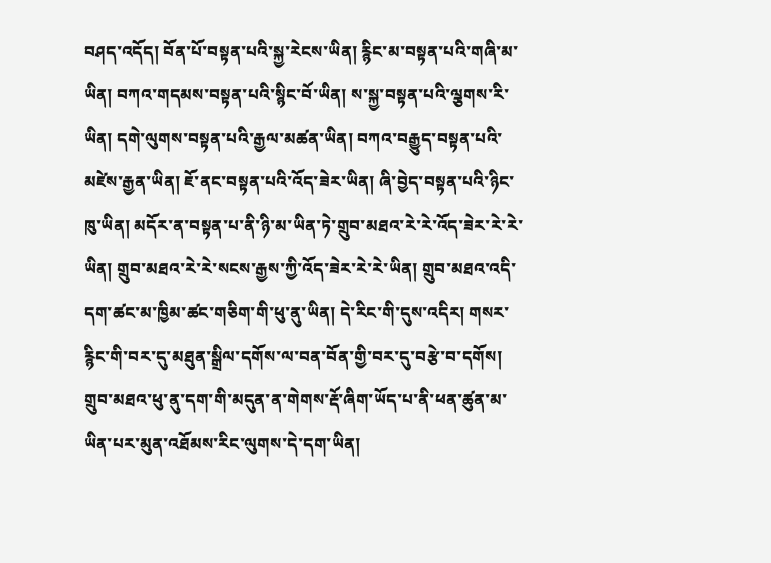བཤད་འདོད། བོན་པོ་བསྟན་པའི་སྐྱ་རེངས་ཡིན། རྙིང་མ་བསྟན་པའི་གཞི་མ་ཡིན། བཀའ་གདམས་བསྟན་པའི་སྙིང་བོ་ཡིན། ས་སྐྱ་བསྟན་པའི་ལྕགས་རི་ཡིན། དགེ་ལུགས་བསྟན་པའི་རྒྱལ་མཚན་ཡིན། བཀའ་བརྒྱུད་བསྟན་པའི་མཛེས་རྒྱན་ཡིན། ཇོ་ནང་བསྟན་པའི་འོད་ཟེར་ཡིན། ཞི་བྱེད་བསྟན་པའི་ཉིང་ཁུ་ཡིན། མདོར་ན་བསྟན་པ་ནི་ཉི་མ་ཡིན་ཏེ་གྲུབ་མཐའ་རེ་རེ་འོད་ཟེར་རེ་རེ་ཡིན། གྲུབ་མཐའ་རེ་རེ་སངས་རྒྱས་ཀྱི་འོད་ཟེར་རེ་རེ་ཡིན། གྲུབ་མཐའ་འདི་དག་ཚང་མ་ཁྱིམ་ཚང་གཅིག་གི་ཕུ་ནུ་ཡིན། དེ་རིང་གི་དུས་འདིར། གསར་རྙིང་གི་བར་དུ་མཐུན་སྒྲིལ་དགོས་ལ་བན་བོན་གྱི་བར་དུ་བརྩེ་བ་དགོས། གྲུབ་མཐའ་ཕུ་ནུ་དག་གི་མདུན་ན་གེགས་རྡོ་ཞིག་ཡོད་པ་ནི་ཕན་ཚུན་མ་ཡིན་པར་མུན་འཐོམས་རིང་ལུགས་དེ་དག་ཡིན།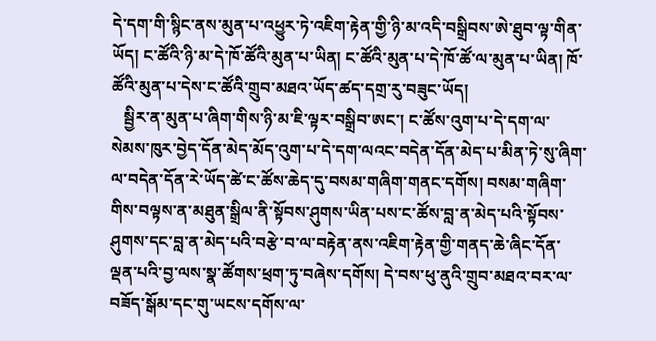དེ་དག་གི་སྙིང་ནས་མུན་པ་འཕྱུར་ཏེ་འཇིག་རྟེན་གྱི་ཉི་མ་འདི་བསྒྲིབས་ཨེ་ཐུབ་ལྟ་གིན་ཡོད། ང་ཚོའི་ཉི་མ་དེ་ཁོ་ཚོའི་མུན་པ་ཡིན། ང་ཚོའི་མུན་པ་དེ་ཁོ་ཚོ་ལ་མུན་པ་ཡིན། ཁོ་ཚོའི་མུན་པ་དེས་ང་ཚོའི་གྲུབ་མཐའ་ཡོད་ཚད་དགྲ་རུ་བཟུང་ཡོད།
   སྦྱིར་ན་མུན་པ་ཞིག་གིས་ཉི་མ་ཇི་ལྟར་བསྒྲིབ་ཨང་། ང་ཚོས་འུག་པ་དེ་དག་ལ་སེམས་ཁུར་བྱེད་དོན་མེད་མོད་འུག་པ་དེ་དག་ལའང་བདེན་དོན་མེད་པ་མིན་ཏེ་སུ་ཞིག་ལ་བདེན་དོན་རེ་ཡོད་ཚེ་ང་ཚོས་ཆེད་དུ་བསམ་གཞིག་གནང་དགོས། བསམ་གཞིག་གིས་བལྟས་ན་མཐུན་སྒྲིལ་ནི་སྟོབས་ཤུགས་ཡིན་པས་ང་ཚོས་བླ་ན་མེད་པའི་སྟོབས་ཤུགས་དང་བླ་ན་མེད་པའི་བརྩེ་བ་ལ་བརྟེན་ནས་འཇིག་རྟེན་གྱི་གནད་ཆེ་ཞིང་དོན་ལྡན་པའི་བྱ་ལས་སྣ་ཚོགས་ཕྲག་ཏུ་བཞེས་དགོས། དེ་བས་ཕུ་ནུའི་གྲུབ་མཐའ་བར་ལ་བཟོད་སྒོམ་དང་གུ་ཡངས་དགོས་ལ་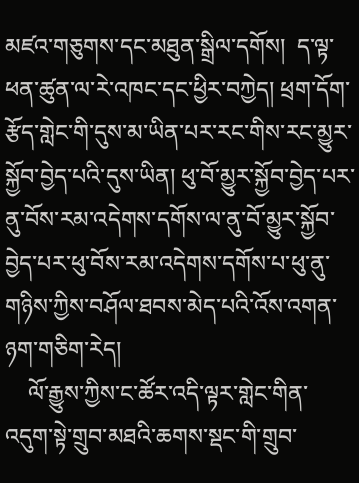མཛའ་གཅུགས་དང་མཐུན་སྒྲིལ་དགོས།  ད་ལྟ་ཕན་ཚུན་ལ་རེ་འཁང་དང་ཕྱིར་བཀྱེད། ཕྲག་དོག་རྩོད་གླེང་གི་དུས་མ་ཡིན་པར་རང་གིས་རང་མྱུར་སྐྱོབ་བྱེད་པའི་དུས་ཡིན། ཕུ་བོ་མྱུར་སྐྱོབ་བྱེད་པར་ནུ་བོས་རམ་འདེགས་དགོས་ལ་ནུ་བོ་མྱུར་སྐྱོབ་བྱེད་པར་ཕུ་བོས་རམ་འདེགས་དགོས་པ་ཕུ་ནུ་གཉིས་ཀྱིས་བཤོལ་ཐབས་མེད་པའི་འོས་འགན་ཉག་གཅིག་རེད།
    ལོ་རྒྱུས་ཀྱིས་ང་ཚོར་འདི་ལྟར་གླེང་གིན་འདུག་སྟེ་གྲུབ་མཐའི་ཆགས་སྡང་གི་གྲུབ་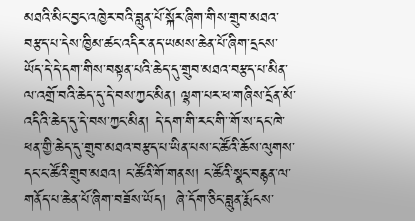མཐའི་མིང་བྱང་འཁྱེར་བའི་བླུན་པོ་སྐོར་ཞིག་གིས་གྲུབ་མཐའ་བརྩད་པ་དེས་ཁྱིམ་ཚང་འདིར་ནད་ཡམས་ཆེན་པོ་ཞིག་དྲངས་ཡོད་དེ་དེ་དག་གིས་བསྟན་པའི་ཆེད་དུ་གྲུབ་མཐའ་བརྩད་པ་མིན་ལ་འགྲོ་བའི་ཆེད་དུ་དེ་བས་ཀྱང་མིན། ལྷག་པར་ཕ་གཞིས་དྲོན་མོ་འདིའི་ཆེད་དུ་དེ་བས་ཀྱང་མིན། དེ་དག་གི་རང་གི་་གོ་ས་དང་ཁེ་ཕན་གྱི་ཆེད་དུ་གྲུབ་མཐའ་བརྩད་པ་ཡིན་པས་ང་ཚོའི་ཆོས་ལུགས་དང་ང་ཚོའི་གྲུབ་མཐའ། ང་ཚོའི་གོ་གནས། ང་ཚོའི་སྣང་བརྙན་ལ་གནོད་པ་ཆེན་པོ་ཞིག་བཟོས་ཡོད།  ཞེ་དོག་ཅིང་བླུན་རྨོངས་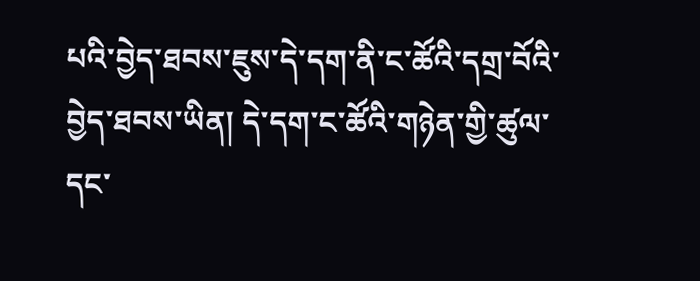པའི་བྱེད་ཐབས་ཇུས་དེ་དག་ནི་ང་ཚོའི་དགྲ་བོའི་བྱེད་ཐབས་ཡིན། དེ་དག་ང་ཚོའི་གཉེན་གྱི་ཚུལ་དང་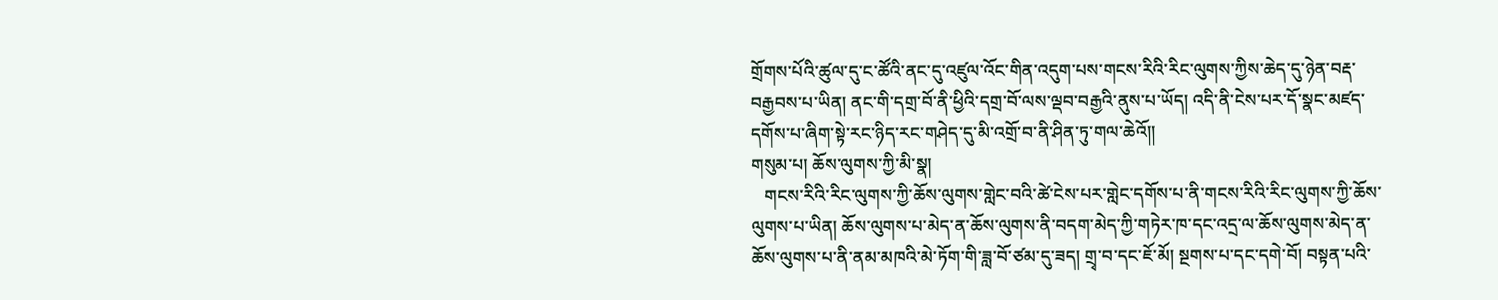གྲོགས་པོའི་ཚུལ་དུ་ང་ཚོའི་ནང་དུ་འཛུལ་འོང་གིན་འདུག་པས་གངས་རིའི་རིང་ལུགས་ཀྱིས་ཆེད་དུ་ཉེན་བརྡ་བརྒྱབས་པ་ཡིན། ནང་གི་དགྲ་བོ་ནི་ཕྱིའི་དགྲ་བོ་ལས་ལྡབ་བརྒྱའི་ནུས་པ་ཡོད། འདི་ནི་ངེས་པར་དོ་སྣང་མཛད་དགོས་པ་ཞིག་སྟེ་རང་ཉིད་རང་གཤེད་དུ་མི་འགྲོ་བ་ནི་ཤིན་ཏུ་གལ་ཆེའོ།།
གསུམ་པ། ཆོས་ལུགས་ཀྱི་མི་སྣ།
   གངས་རིའི་རིང་ལུགས་ཀྱི་ཆོས་ལུགས་གླེང་བའི་ཚེ་ངེས་པར་གླེང་དགོས་པ་ནི་གངས་རིའི་རིང་ལུགས་ཀྱི་ཆོས་ལུགས་པ་ཡིན། ཆོས་ལུགས་པ་མེད་ན་ཆོས་ལུགས་ནི་བདག་མེད་ཀྱི་གཏེར་ཁ་དང་འདྲ་ལ་ཆོས་ལུགས་མེད་ན་ཆོས་ལུགས་པ་ནི་ནམ་མཁའི་མེ་ཏོག་གི་ཟླ་བོ་ཙམ་དུ་ཟད། གྲྭ་བ་དང་ཇོ་མོ། སྔགས་པ་དང་དགེ་བོ། བསྟན་པའི་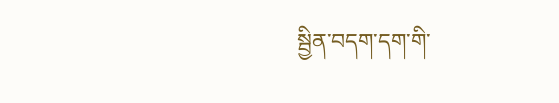སྦྱིན་བདག་དག་གི་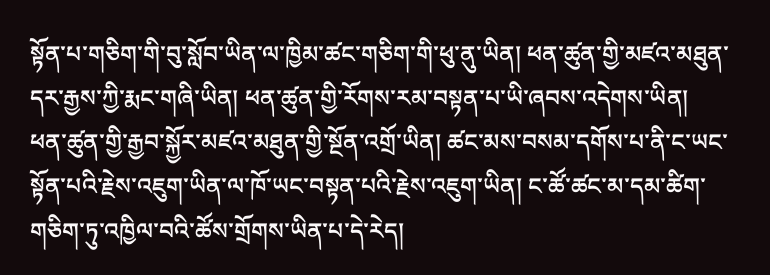སྟོན་པ་གཅིག་གི་བུ་སློབ་ཡིན་ལ་ཁྱིམ་ཚང་གཅིག་གི་ཕུ་ནུ་ཡིན། ཕན་ཚུན་གྱི་མཛའ་མཐུན་དར་རྒྱས་ཀྱི་རྨང་གཞི་ཡིན། ཕན་ཚུན་གྱི་རོགས་རམ་བསྟན་པ་ཡི་ཞབས་འདེགས་ཡིན། ཕན་ཚུན་གྱི་རྒྱབ་སྐྱོར་མཛའ་མཐུན་གྱི་སྔོན་འགྲོ་ཡིན། ཚང་མས་བསམ་དགོས་པ་ནི་ང་ཡང་སྟོན་པའི་རྗེས་འཇུག་ཡིན་ལ་ཁོ་ཡང་བསྟན་པའི་རྗེས་འཇུག་ཡིན། ང་ཚོ་ཚང་མ་དམ་ཚིག་གཅིག་ཏུ་འཁྱིལ་བའི་ཚོས་གྲོགས་ཡིན་པ་དེ་རེད།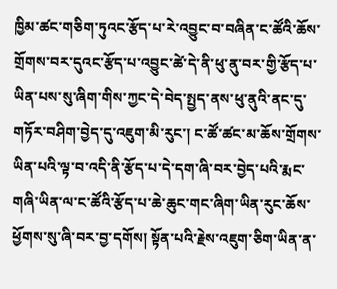ཁྱིམ་ཚང་གཅིག་ཏུའང་རྩོད་པ་རེ་འབྱུང་བ་བཞིན་ང་ཚོའི་ཆོས་གྲོགས་བར་དུའང་རྩོད་པ་འབྱུང་ཚེ་དེ་ནི་ཕུ་ནུ་བར་གྱི་རྩོད་པ་ཡིན་པས་སུ་ཞིག་གིས་ཀྱང་དེ་བེད་སྤྱད་ནས་ཕུ་ནུའི་ནང་དུ་གཏོར་བཤིག་བྱེད་དུ་འཇུག་མི་རུང་། ང་ཚོ་ཚང་མ་ཆོས་གྲོགས་ཡིན་པའི་ལྟ་བ་འདི་ནི་རྩོད་པ་དེ་དག་ཞི་བར་བྱེད་པའི་རྨང་གཞི་ཡིན་ལ་ང་ཚོའི་རྩོད་པ་ཆེ་ཆུང་གང་ཞིག་ཡིན་རུང་ཆོས་ཕྱོགས་སུ་ཞི་བར་བྱ་དགོས། སྟོན་པའི་རྗེས་འཇུག་ཅིག་ཡིན་ན་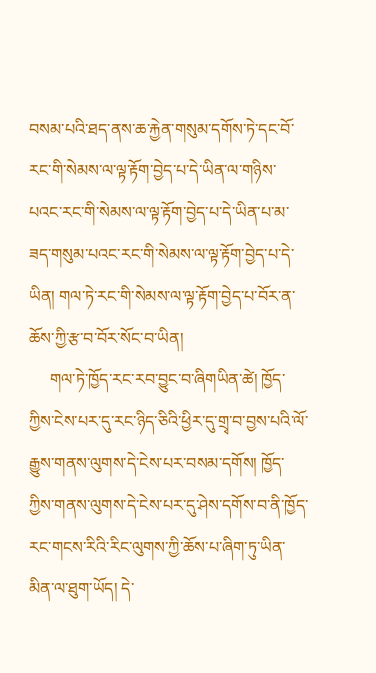བསམ་པའི་ཐད་ནས་ཆ་རྐྱེན་གསུམ་དགོས་ཏེ་དང་བོ་རང་གི་སེམས་ལ་ལྟ་རྟོག་བྱེད་པ་དེ་ཡིན་ལ་གཉིས་པའང་རང་གི་སེམས་ལ་ལྟ་རྟོག་བྱེད་པ་དེ་ཡིན་པ་མ་ཟད་གསུམ་པའང་རང་གི་སེམས་ལ་ལྟ་རྟོག་བྱེད་པ་དེ་ཡིན། གལ་ཏེ་རང་གི་སེམས་ལ་ལྟ་རྟོག་བྱེད་པ་བོར་ན་ཆོས་ཀྱི་རྩ་བ་བོར་སོང་བ་ཡིན།
     གལ་ཏེ་ཁྱོད་རང་རབ་བྱུང་བ་ཞིགཡིན་ཚེ། ཁྱོད་ཀྱིས་ངེས་པར་དུ་རང་ཉིད་ཅིའི་ཕྱིར་དུ་གྲྭ་བ་བྱས་པའི་ལོ་རྒྱུས་གནས་ལུགས་དེ་ངེས་པར་བསམ་དགོས། ཁྱོད་ཀྱིས་གནས་ལུགས་དེ་ངེས་པར་དུ་ཤེས་དགོས་བ་ནི་ཁྱོད་རང་གངས་རིའི་རིང་ལུགས་ཀྱི་ཆོས་པ་ཞིག་ཏུ་ཡིན་མིན་ལ་ཐུག་ཡོད། དེ་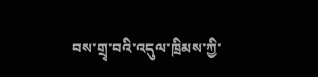བས་གྲྭ་བའི་འདུལ་ཁྲིམས་ཀྱི་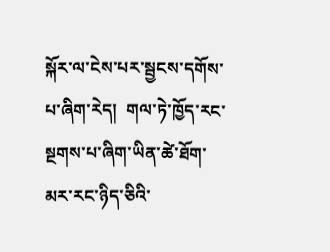སྐོར་ལ་ངེས་པར་སྦྱངས་དགོས་པ་ཞིག་རེད།  གལ་ཏེ་ཁྱོད་རང་སྔགས་པ་ཞིག་ཡིན་ཚེ་ཐོག་མར་རང་ཉིད་ཅིའི་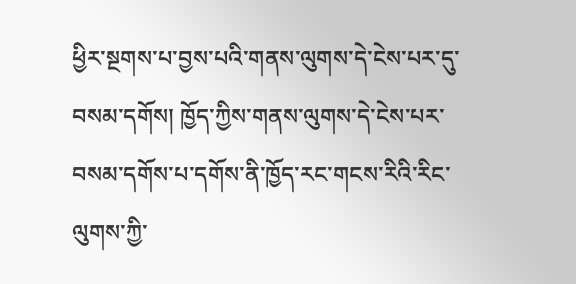ཕྱིར་སྔགས་པ་བྱས་པའི་གནས་ལུགས་དེ་ངེས་པར་དུ་བསམ་དགོས། ཁྱོད་ཀྱིས་གནས་ལུགས་དེ་ངེས་པར་བསམ་དགོས་པ་དགོས་ནི་ཁྱོད་རང་གངས་རིའི་རིང་ལུགས་ཀྱི་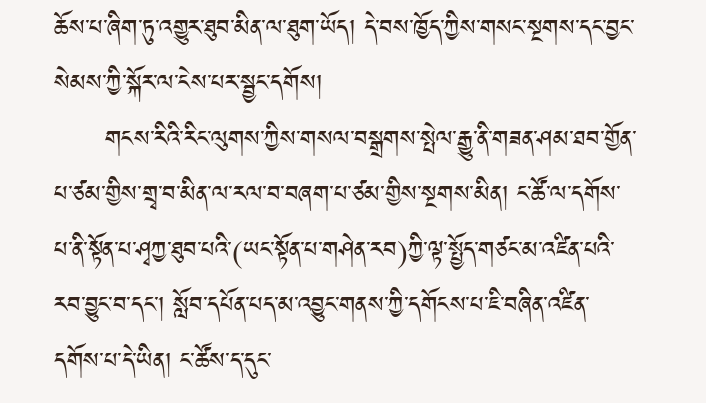ཆོས་པ་ཞིག་ཏུ་འགྱུར་ཐུབ་མིན་ལ་ཐུག་ཡོད། དེ་བས་ཁྱོད་ཀྱིས་གསང་སྔགས་དང་བྱང་སེམས་ཀྱི་སྐོར་ལ་ངེས་པར་སྦྱང་དགོས།
      གངས་རིའི་རིང་ལུགས་ཀྱིས་གསལ་བསྒྲགས་སྤེལ་རྒྱུ་ནི་གཟན་ཤམ་ཐབ་གྱོན་པ་ཙམ་གྱིས་གྲྭ་བ་མིན་ལ་རལ་བ་བཞག་པ་ཙམ་གྱིས་སྔགས་མིན། ང་ཚོ་ལ་དགོས་པ་ནི་སྟོན་པ་ཤྭཀྱ་ཐུབ་པའི་(ཡང་སྟོན་པ་གཤེན་རབ)ཀྱི་ལྟ་སྤྱོད་གཙང་མ་འཛིན་པའི་རབ་བྱུང་བ་དང་། སློབ་དཔོན་པད་མ་འབྱུང་གནས་ཀྱི་དགོངས་པ་ཇི་བཞིན་འཛིན་དགོས་པ་དེ་ཡིན། ང་ཚོས་ད་དུང་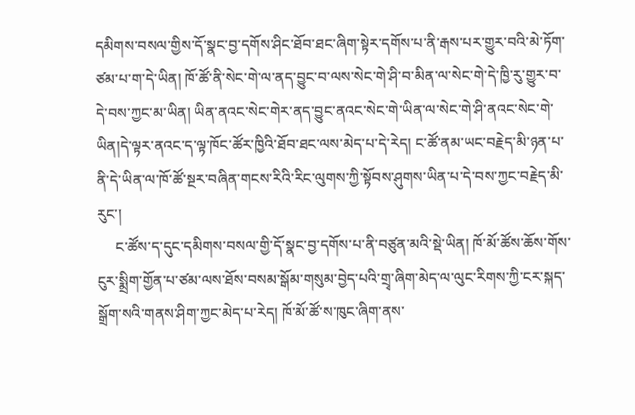དམིགས་བསལ་གྱིས་དོ་སྣང་བྱ་དགོས་ཤིང་ཐོབ་ཐང་ཞིག་སྟེར་དགོས་པ་ནི་རྒས་པར་གྱུར་བའི་མེ་ཏོག་ཙམ་པ་ག་དེ་ཡིན། ཁོ་ཚོ་ནི་སེང་གེ་ལ་ནད་བྱུང་བ་ལས་སེང་གེ་ཤི་བ་མིན་ལ་སེང་གེ་དེ་ཁྱི་རུ་གྱུར་བ་དེ་བས་ཀྱང་མ་ཡིན། ཡིན་ནའང་སེང་གེར་ནད་བྱུང་ནའང་སེང་གེ་ཡིན་ལ་སེང་གེ་ཤི་ནའང་སེང་གེ་ཡིན།དེ་ལྟར་ནའང་ད་ལྟ་ཁོང་ཚོར་ཁྱིའི་ཐོབ་ཐང་ལས་མེད་པ་དེ་རེད། ང་ཚོ་ནམ་ཡང་བརྗེད་མི་ཉན་པ་ནི་དེ་ཡིན་ལ་ཁོ་ཚོ་སྔར་བཞིན་གངས་རིའི་རིང་ལུགས་ཀྱི་སྟོབས་ཤུགས་ཡིན་པ་དེ་བས་ཀྱང་བརྗེད་མི་རུང་།
     ང་ཚོས་ད་དུང་དམིགས་བསལ་གྱི་དོ་སྣང་བྱ་དགོས་པ་ནི་བཙུན་མའི་སྡེ་ཡིན། ཁོ་མོ་ཚོས་ཆོས་གོས་ངུར་སྨྲིག་གྱོན་པ་ཙམ་ལས་ཐོས་བསམ་སྒོམ་གསུམ་བྱེད་པའི་གྲྭ་ཞིག་མེད་ལ་ལུང་རིགས་ཀྱི་ངར་སྐད་སྒྲོག་སའི་གནས་ཤིག་ཀྱང་མེད་པ་རེད། ཁོ་མོ་ཚོ་ས་ཁུང་ཞིག་ནས་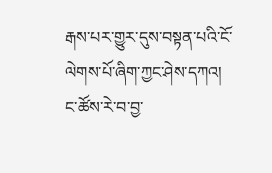རྒས་པར་གྱུར་དུས་བསྟན་པའི་ངོ་ལེགས་པོ་ཞིག་ཀྱང་ཤེས་དཀའ།     ང་ཚོས་རེ་བ་བྱ་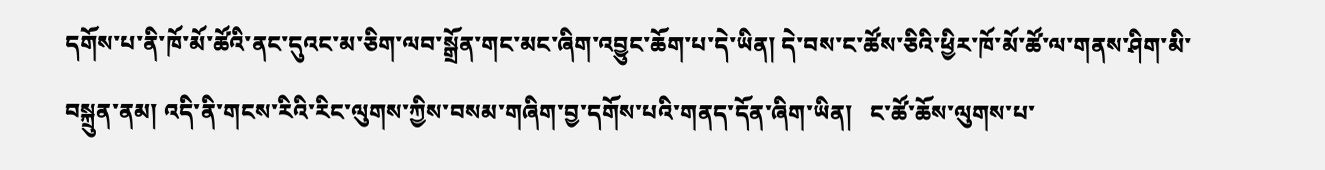དགོས་པ་ནི་ཁོ་མོ་ཚོའི་ནང་དུའང་མ་ཅིག་ལབ་སྒྲོན་གང་མང་ཞིག་འབྱུང་ཆོག་པ་དེ་ཡིན། དེ་བས་ང་ཚོས་ཅིའི་ཕྱིར་ཁོ་མོ་ཚོ་ལ་གནས་ཤིག་མི་བསྐྲུན་ནམ། འདི་ནི་གངས་རིའི་རིང་ལུགས་ཀྱིས་བསམ་གཞིག་བྱ་དགོས་པའི་གནད་དོན་ཞིག་ཡིན།   ང་ཚོ་ཆོས་ལུགས་པ་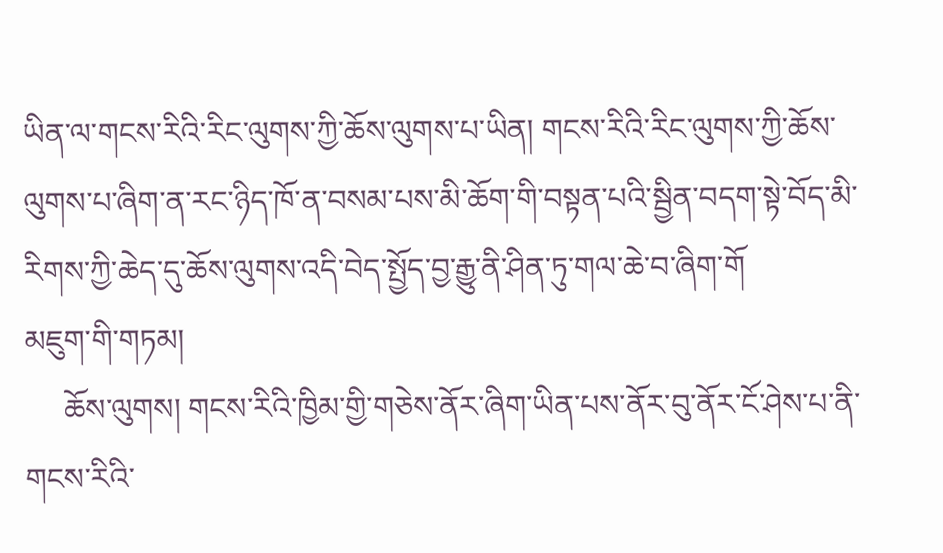ཡིན་ལ་གངས་རིའི་རིང་ལུགས་ཀྱི་ཆོས་ལུགས་པ་ཡིན། གངས་རིའི་རིང་ལུགས་ཀྱི་ཆོས་ལུགས་པ་ཞིག་ན་རང་ཉིད་ཁོ་ན་བསམ་པས་མི་ཆོག་གི་བསྟན་པའི་སྦྱིན་བདག་སྟེ་བོད་མི་རིགས་ཀྱི་ཆེད་དུ་ཆོས་ལུགས་འདི་བེད་སྤྱོད་བྱ་རྒྱུ་ནི་ཤིན་ཏུ་གལ་ཆེ་བ་ཞིག་གོ
མཇུག་གི་གཏམ།
     ཆོས་ལུགས། གངས་རིའི་ཁྱིམ་གྱི་གཅེས་ནོར་ཞིག་ཡིན་པས་ནོར་བུ་ནོར་ངོ་ཤེས་པ་ནི་གངས་རིའི་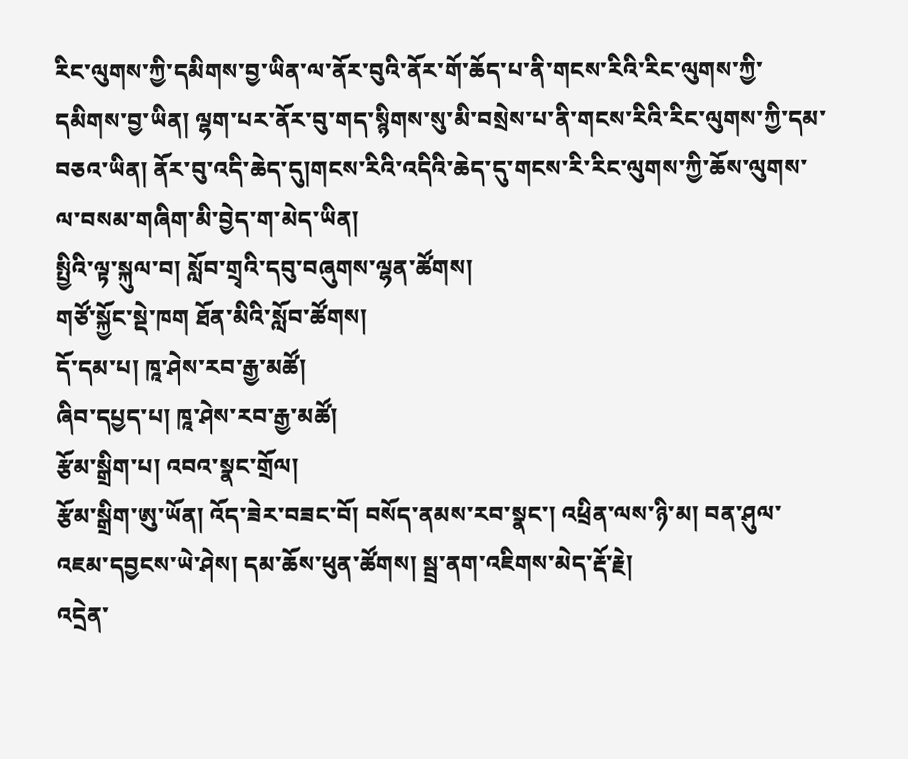རིང་ལུགས་ཀྱི་དམིགས་བྱ་ཡིན་ལ་ནོར་བུའི་ནོར་གོ་ཆོད་པ་ནི་གངས་རིའི་རིང་ལུགས་ཀྱི་དམིགས་བྱ་ཡིན། ལྷག་པར་ནོར་བུ་གད་སྙིགས་སུ་མི་བསྲེས་པ་ནི་གངས་རིའི་རིང་ལུགས་ཀྱི་དམ་བཅའ་ཡིན། ནོར་བུ་འདི་ཆེད་དུ།གངས་རིའི་འདིའི་ཆེད་དུ་གངས་རི་རིང་ལུགས་ཀྱི་ཆོས་ལུགས་ལ་བསམ་གཞིག་མི་བྱེད་ག་མེད་ཡིན།
སྤྱིའི་ལྟ་སྐུལ་བ། སློབ་གྲྭའི་དབུ་བཞུགས་ལྷན་ཚོགས།
གཙོ་སྐྱོང་སྡེ་ཁག ཐོན་མིའི་སློབ་ཚོགས།
དོ་དམ་པ། ཁཱ་ཤེས་རབ་རྒྱ་མཚོ།
ཞིབ་དཔྱད་པ། ཁཱ་ཤེས་རབ་རྒྱ་མཚོ།
རྩོམ་སྒྲིག་པ། འབའ་སྣང་གྲོལ།
རྩོམ་སྒྲིག་ཨུ་ཡོན། འོད་ཟེར་བཟང་བོ། བསོད་ནམས་རབ་སྣང་། འཕྲིན་ལས་ཉི་མ། བན་ཤུལ་འཇམ་དབྱངས་ཡེ་ཤེས། དམ་ཆོས་ཕུན་ཚོགས། སྦྲ་ནག་འཇིགས་མེད་རྡོ་རྗེ།
འདྲེན་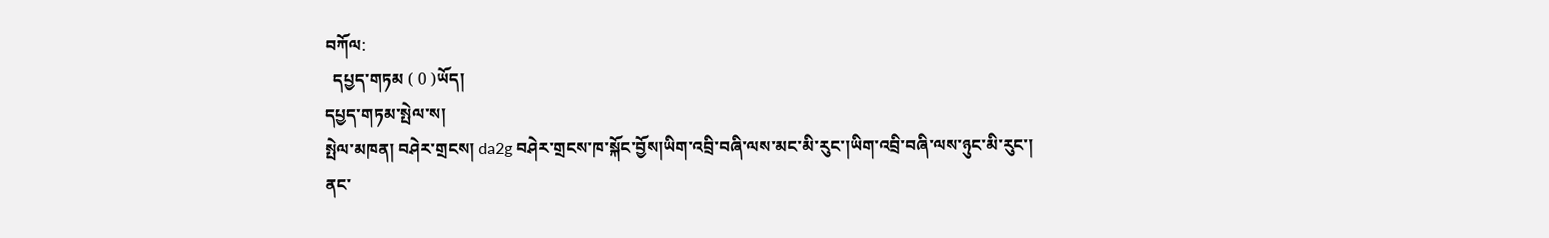བཀོལ:
  དཔྱད་གཏམ ( 0 )ཡོད།
དཔྱད་གཏམ་སྤེལ་ས།
སྤེལ་མཁན། བཤེར་གྲངས། da2g བཤེར་གྲངས་ཁ་སྐོང་བྱོས།ཡིག་འབྲི་བཞི་ལས་མང་མི་རུང་།ཡིག་འབྲི་བཞི་ལས་ཉུང་མི་རུང་།
ནང་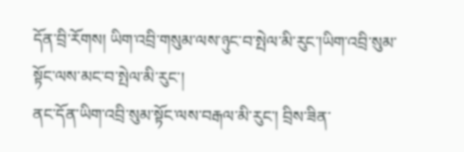དོན་བྲི་རོགས། ཡིག་འབྲི་གསུམ་ལས་ཉུང་བ་སྤེལ་མི་རུང་།ཡིག་འབྲི་སུམ་སྟོང་ལས་མང་བ་སྤེལ་མི་རུང་།
ནང་དོན་ཡིག་འབྲི་སུམ་སྟོང་ལས་བརྒལ་མི་རུང་། བྲིས་ཟིན་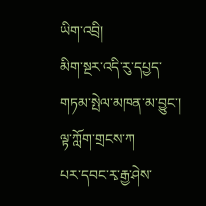ཡིག་འབྲི།
མིག་སྔར་འདི་རུ་དཔྱད་གཏམ་སྤེལ་མཁན་མ་བྱུང་།
ལྟ་ཀློག་གྲངས་ཀ
པར་དབང་རྭ་རྒྱ་ཤེས་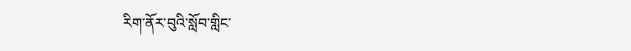རིག་ནོར་བུའི་སློབ་གླིང་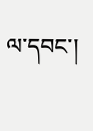ལ་དབང་།